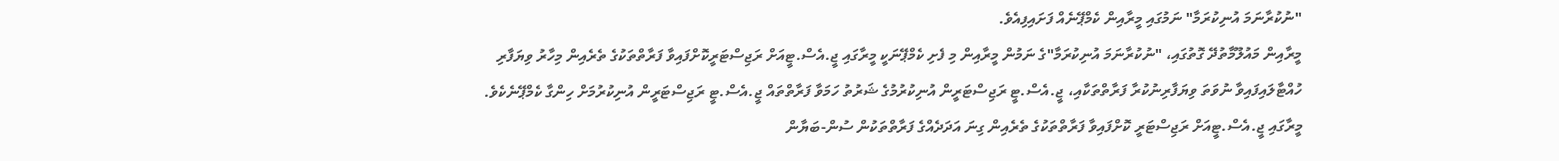"ނުކުރާނަމަ އުނިކުރަމާ" ނަމުގައި މީރާއިން ކެމްޕޭނެއް ފަށައިފިއެވެ.
މީރާއިން މައުލޫމާތުދޭ ގޮތުގައި، "ނުކުރާނަމަ އުނިކުރަމާ"ގެ ނަމުން މީރާއިން މި ފެށި ކެމްޕޭނަކީ މީރާގައި ޖީ.އެސް.ޓީއަށް ރަޖިސްޓަރީކޮށްފައިވާ ފަރާތްތަކުގެ ތެރެއިން މިހާރު ވިޔަފާރި ހުއްޓާލައިފައިވާ ނުވަތަ ވިޔަފާރިނުކުރާ ފަރާތްތަކާއި، ޖީ.އެސް.ޓީ ރަޖިސްޓަރީން އުނިކުރުމުގެ ޝަރުތު ހަމަވާ ފަރާތްތައް ޖީ.އެސް.ޓީ ރަޖިސްޓަރީން އުނިކުރުމަށް ހިންގާ ކެމްޕޭނެކެވެ.
މީރާގައި ޖީ.އެސް.ޓީއަށް ރަޖިސްޓަރީ ކޮށްފައިވާ ފަރާތްތަކުގެ ތެރެއިން ގިނަ އަދަދެއްގެ ފަރާތްތަކުން ސުން-ބަޔާން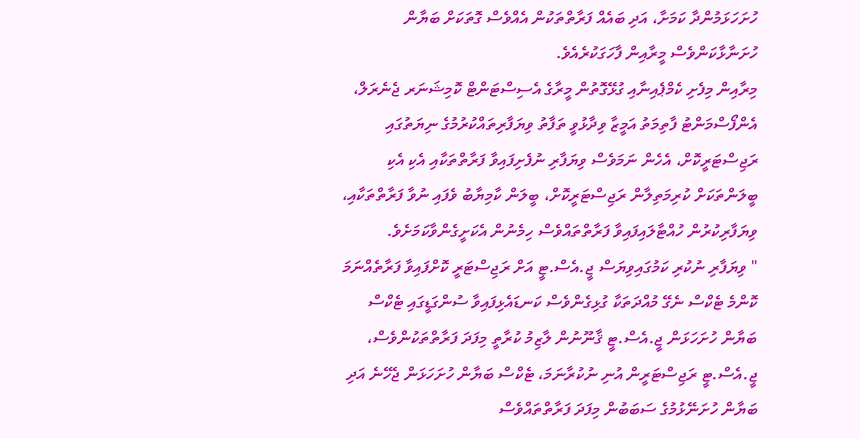ހުށަހަޅަމުންދާ ކަމަށާ، އަދި ބައެއް ފަރާތްތަކުން އެއްވެސް ގޮތަކަށް ބަޔާން ހުށަނާޅާކަންވެސް މީރާއިން ފާހަގަކުރެއެވެ.
މިރާއިން މިފެށި ކެމްޕެއިނާއި ގުޅޭގޮތުން މީރާގެ އެސިސްޓަންޓް ކޮމިޝަނަރ ޖެނެރަލް، އެންފޯސްމަންޓު ފާތިމަތު އަމީޒާ ވިދާޅުވީ ތަފާތު ވިޔަފާރިތައްކުރުމުގެ ނިޔަތުގައި ރަޖިސްޓަރީކޮށް، އެހެން ނަމަވެސް ވިޔަފާރި ނުފެށިފައިވާ ފަރާތްތަކާއި އެކި އެކި ބީލަންތަކަށް ކުރިމަތިލާން ރަޖިސްޓަރީކޮށް، ބީލަން ކާމިޔާބު ވެފައި ނުވާ ފަރާތްތަކާއި، ވިޔަފާރިކުރުން ހުއްޓާލައިފައިވާ ފަރާތްތައްވެސް ހިމެނުން އެކަށީގެންވާކަމަށެވެ.
" ވިޔަފާރި ނުކުރި ކަމުގައިވިޔަސް ޖީ.އެސް.ޓީ އަށް ރަޖިސްޓަރީ ކޮށްފައިވާ ފަރާތެއްނަމަ ކޮންމެ ޓެކްސް ނެގޭ މުއްދަތަކާ ގުޅިގެންވެސް ކަނޑައެޅިފައިވާ ސުންގަޑީގައި ޓެކްސް ބަޔާން ހުށަހަޅަން ޖީ.އެސް.ޓީ ޤާނޫނުން ލާޒިމު ކުރާތީ މިފަދަ ފަރާތްތަކުންވެސް، ޖީ.އެސް.ޓީ ރަޖިސްޓަރީން އުނި ނުކުރާނަމަ، ޓެކްސް ބަޔާން ހުށަހަޅަން ޖެހޭނެ އަދި ބަޔާން ހުށަނޭޅުމުގެ ސަބަބުން މިފަދަ ފަރާތްތައްވެސް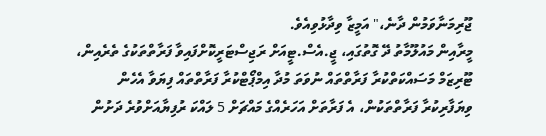ޖޫރިމަނާވަމުން ދާނެ،" އަމީޒާ ވިދާޅުވިއެވެ.
މީރާއިން މައުލޫމާތު ދޭ ގޮތުގައި، ޖީ.އެސް.ޓީއަށް ރަޖިސްޓަރީކޮށްފައިވާ ފަރާތްތަކުގެ ތެރެއިން، ޓޫރިޒަމް މަސައްކަތްކުރާ ފަރާތްތައް ނުވަތަ މުދާ އިމްޕޯޓްކުރާ ފަރާތްތައް ފިޔަވާ އެހެން ވިޔަފާރިކުރާ ފަރާތްތަކުން، އެ ފަރާތަށް އަހަރެއްގެ މައްޗަށް 5 ލައްކަ ރުފިޔާއަށްވުރެ ދަށުން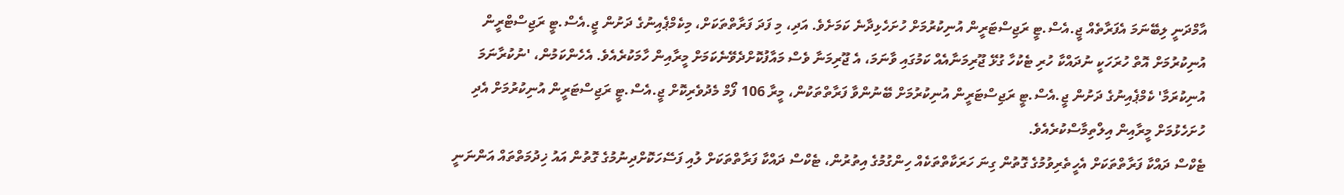އާމްދަނީ ލިބޭނަމަ އެފަރާތެއް ޖީ.އެސް.ޓީ ރަޖިސްޓަރީން އުނިކުރުމަށް ހުށަހެޅިދާނެ ކަމަށެވެ. އަދި، މި ފަދަ ފަރާތްތަކަށް، މިކެމްޕެއިނުގެ ދަށުން ޖީ.އެސް.ޓީ ރަޖިސްޓްރީން އުނިކުރުމަށް އޮތް ހުރަހަކީ ނުދައްކާ ހުރި ޓެކުހާ ގުޅޭ ޖޫރިމަނާއެއް ކަމުގައި ވާނަމަ، އެ ޖޫރިމަނާ ވެސް މައާފުކޮށްދެވޭނެކަމަށް މީރާއިން ހާމަކުރެއެވެ. އެހެންކަމުން، 'ނުކުރާނަމަ އުނިކުރަމާ' ކެމްޕެއިނުގެ ދަށުން ޖީ.އެސް.ޓީ ރަޖިސްޓަރީން އުނިކުރުމަށް ބޭނުންވާ ފަރާތްތަކުން، މީރާ 106 ފޯމް މެދުވެރިކޮށް ޖީ.އެސް.ޓީ ރަޖިސްޓަރީން އުނިކުރުމަށް އެދި ހުށަހެޅުމަށް މީރާއިން އިލްތިމާސްކުރެއެވެ.
ޓެކްސް ދައްކާ ފަރާތްތަކަށް އެހީތެރިވުމުގެ ގޮތުން ގިނަ ހަރަކާތްތަކެއް ހިންގުމުގެ އިތުރުން، ޓެކްސް ދައްކާ ފަރާތްތަކަށް ލުއި ފަސޭހަކޮށްދިނުމުގެ ގޮތުން އައު ޚިދުމަތްތައް އަންނަނީ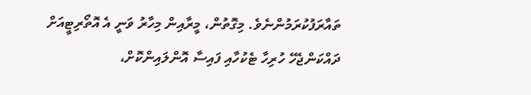ތައާރަފުކުރަމުންނެވެ. މިގޮތުން، މީރާއިން މިހާރު ވަނީ އެ އޮތޯރިޓީއަށް ދައްކަންޖެހޭ ހުރިހާ ޓެކުހާއި ފައިސާ އޮންލައިންކޮށް،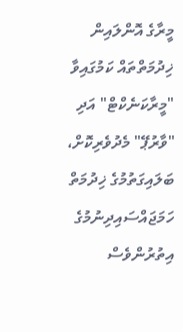މީރާގެ އޮންލައިން ޚިދުމަތްތައް ކަމުގައިވާ "މީރާކަނެކްޓް" އަދި "ވާރުޕޭ" މެދުވެރިކޮށް، ބަލައިގަތުމުގެ ޚިދުމަތް ހަމަޖައްސައިދިނުމުގެ އިތުރުންވެސް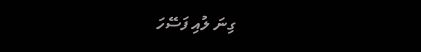ގިނަ ލުއި ފަސޭހަ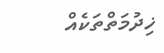ޚިދުމަތްތަކެއް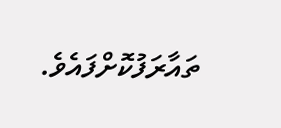ތައާރަފުކޮށްފައެވެ.